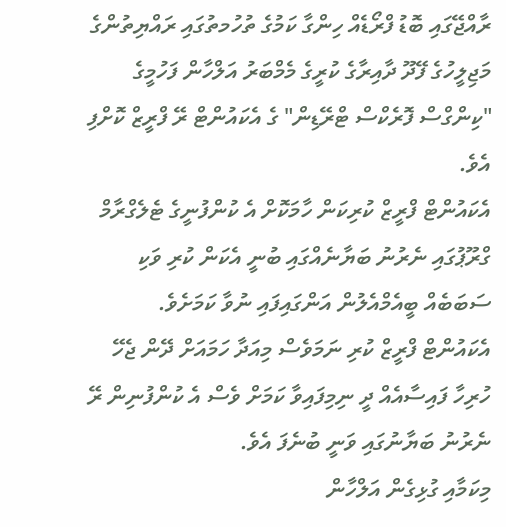ރާއްޖޭގައި ބޮޑު ފްރޯޑެއް ހިންގާ ކަމުގެ ތުހުމތުގައި ރައްޔިތުންގެ މަޖިލީހުގެ ފޭދޫ ދާއިރާގެ ކުރީގެ މެމްބަރު އަލްހާން ފަހުމީގެ "ކިންގްސް ފޮރެކްސް ޓްރޭޑިން" ގެ އެކައުންޓް ރޭ ފްރީޒް ކޮށްފި އެވެ.
އެކައުންޓް ފްރީޒް ކުރިކަން ހާމަކޮށް އެ ކުންފުނީގެ ޓެލެގްރާމް ގްރޫޕުގައި ނެރުނު ބަޔާނެއްގައި ބުނީ އެކަން ކުރި ވަކި ސަބަބެއް ބީއެމްއެލުން އަންގައިފައި ނުވާ ކަމަށެވެ. އެކައުންޓް ފްރީޒް ކުރި ނަމަވެސް މިއަދާ ހަމައަށް ދޭން ޖެހޭ ހުރިހާ ފައިސާއެއް ދީ ނިމިފައިވާ ކަމަށް ވެސް އެ ކުންފުނިން ރޭ ނެރުނު ބަޔާނުގައި ވަނީ ބުނެފަ އެވެ.
މިކަމާއި ގުޅިގެން އަލްހާން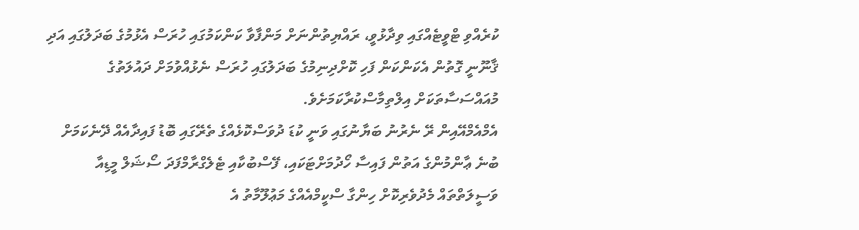ކުރެއްވި ޓްވީޓެއްގައި ވިދާޅުވީ، ރައްޔިތުންނަށް މަންފާވާ ކަންކަމުގައި ހުރަސް އެޅުމުގެ ބަދަލުގައި އަދި ޤާނޫނީ ގޮތުން އެކަންކަން ފަހި ކޮށްދިނިމުގެ ބަދަލުގައި ހުރަސް ނެޅުއްވުމަށް ދައުލަތުގެ މުއައްސަސާތަކަށް އިލްތިމާސްކުރާކަމަށެވެ.
އެމްއެމްއޭއިން ރޭ ނެރުނު ބަޔާނުގައި ވަނީ ކުޑަ ދުވަސްކޮޅެއްގެ ތެރޭގައި ބޮޑު ފައިދާއެއް ދޭނެކަމަށް ބުނެ ޢާންމުންގެ އަތުން ފައިސާ ހޯދުމަށްޓަކައި، ފޭސްބުކާއި ޓެލެގްރާމްފަދަ ސޯޝަލް މީޑިއާ ވަސީލަތްތައް މެދުވެރިކޮށް ހިންގާ ސްކީމްއެއްގެ މަޢުލޫމާތު އެ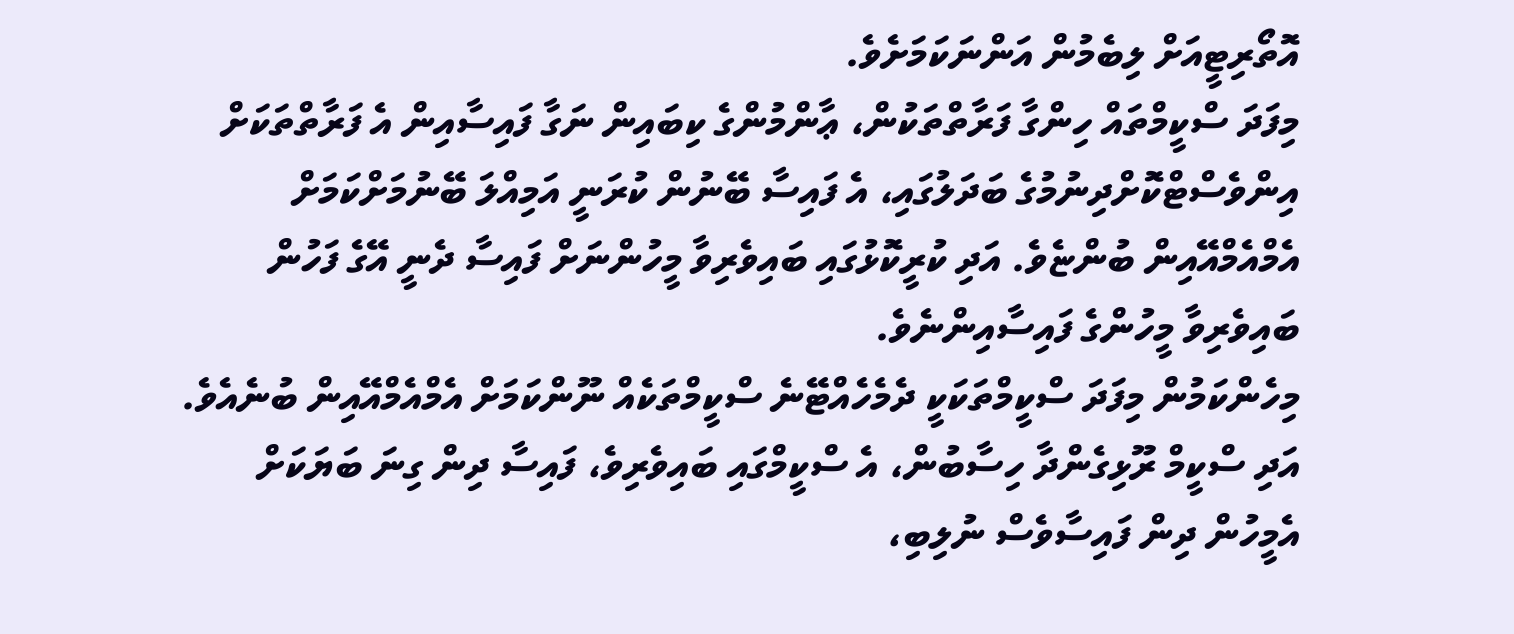އޮތޯރިޓީއަށް ލިބެމުން އަންނަކަމަށެވެ.
މިފަދަ ސްކީމްތައް ހިންގާ ފަރާތްތަކުން، ޢާންމުންގެ ކިބައިން ނަގާ ފައިސާއިން އެ ފަރާތްތަކަށް އިންވެސްޓްކޮށްދިނުމުގެ ބަދަލުގައި، އެ ފައިސާ ބޭނުން ކުރަނީ އަމިއްލަ ބޭނުމަށްކަމަށް އެމްއެމްއޭއިން ބުންޏެވެ. އަދި ކުރީކޮޅުގައި ބައިވެރިވާ މީހުންނަށް ފައިސާ ދެނީ އޭގެ ފަހުން ބައިވެރިވާ މީހުންގެ ފައިސާއިންނެވެ.
މިހެންކަމުން މިފަދަ ސްކީމްތަކަކީ ދެމެހެއްޓޭނެ ސްކީމްތަކެއް ނޫންކަމަށް އެމްއެމްއޭއިން ބުނެއެވެ. އަދި ސްކީމް ރޫޅިގެންދާ ހިސާބުން، އެ ސްކީމްގައި ބައިވެރިވެ، ފައިސާ ދިން ގިނަ ބަޔަކަށް އެމީހުން ދިން ފައިސާވެސް ނުލިބި،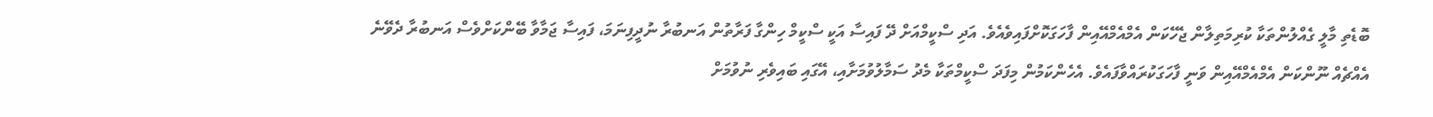ބޮޑެތި މާލީ ގެއްލުންތަކާ ކުރިމަތިލާން ޖެހޭކަން އެމްއެމްއޭއިން ފާހަގަކޮށްފައިވެއެވެ. އަދި ސްކީމްއަށް ދޭ ފައިސާ އަކީ ސްކީމް ހިންގާ ފަރާތުން އަނބުރާ ނުދީފިނަމަ، ފައިސާ ޖަމާވާ ބޭންކަށްވެސް އަނބުރާ ދެވޭނެ އެއްޗެއް ނޫންކަން އެމްއެމްއޭއިން ވަނީ ފާހަގަކުރައްވާފައެވެ. އެހެންކަމުން މިފަދަ ސްކީމްތަކާ މެދު ސަމާލުވުމަށާއި، އޭގައި ބައިވެރި ނުވުމަށް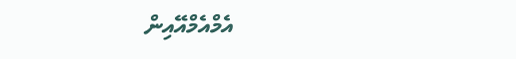އެމްއެމްއޭއިން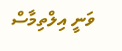ވަނީ އިލްތިމާސް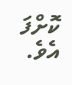ކޮށްފަ އެވެ.